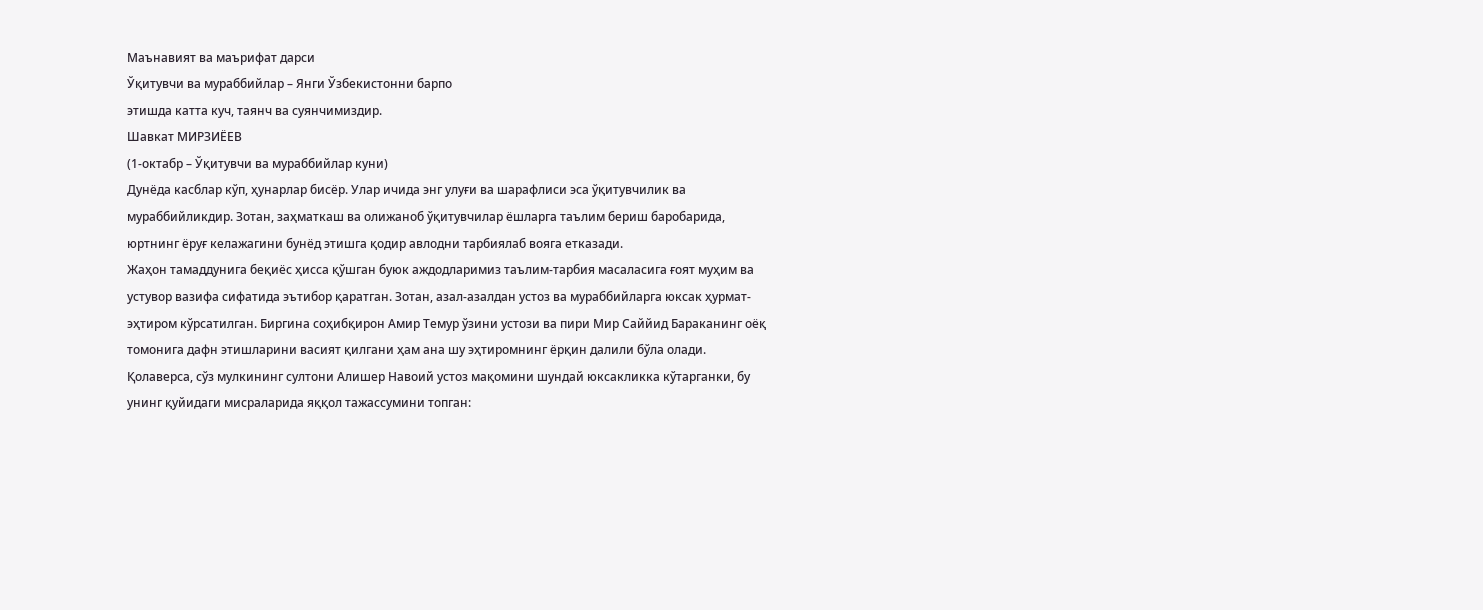Маънавият ва маърифат дарси
Ўқитувчи ва мураббийлар – Янги Ўзбекистонни барпо
этишда катта куч, таянч ва суянчимиздир.
Шавкат МИРЗИЁЕВ
(1-октабр – Ўқитувчи ва мураббийлар куни)
Дунёда касблар кўп, ҳунарлар бисёр. Улар ичида энг улуғи ва шарафлиси эса ўқитувчилик ва мураббийликдир. Зотан, заҳматкаш ва олижаноб ўқитувчилар ёшларга таълим бериш баробарида, юртнинг ёруғ келажагини бунёд этишга қодир авлодни тарбиялаб вояга етказади.
Жаҳон тамаддунига беқиёс ҳисса қўшган буюк аждодларимиз таълим-тарбия масаласига ғоят муҳим ва устувор вазифа сифатида эътибор қаратган. Зотан, азал-азалдан устоз ва мураббийларга юксак ҳурмат-эҳтиром кўрсатилган. Биргина соҳибқирон Амир Темур ўзини устози ва пири Мир Саййид Бараканинг оёқ томонига дафн этишларини васият қилгани ҳам ана шу эҳтиромнинг ёрқин далили бўла олади. Қолаверса, сўз мулкининг султони Алишер Навоий устоз мақомини шундай юксакликка кўтарганки, бу унинг қуйидаги мисраларида яққол тажассумини топган: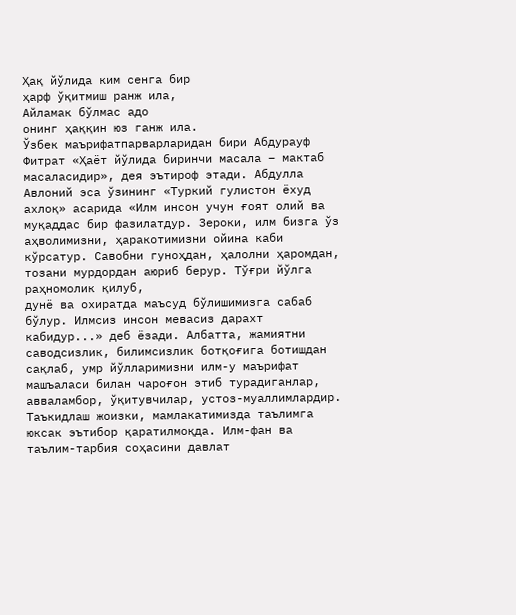Ҳақ йўлида ким сенга бир
ҳарф ўқитмиш ранж ила,
Айламак бўлмас адо
онинг ҳаққин юз ганж ила.
Ўзбек маърифатпарварларидан бири Абдурауф Фитрат «Ҳаёт йўлида биринчи масала – мактаб масаласидир», дея эътироф этади. Абдулла Авлоний эса ўзининг «Туркий гулистон ёхуд ахлоқ» асарида «Илм инсон учун ғоят олий ва муқаддас бир фазилатдур. Зероки, илм бизга ўз аҳволимизни, ҳаракотимизни ойина каби кўрсатур. Савобни гуноҳдан, ҳалолни ҳаромдан, тозани мурдордан аюриб берур. Тўғри йўлга раҳномолик қилуб,
дунё ва охиратда маъсуд бўлишимизга сабаб бўлур. Илмсиз инсон мевасиз дарахт кабидур...» деб ёзади. Албатта, жамиятни саводсизлик, билимсизлик ботқоғига ботишдан сақлаб, умр йўлларимизни илм-у маърифат машъаласи билан чароғон этиб турадиганлар, авваламбор, ўқитувчилар, устоз-муаллимлардир.
Таъкидлаш жоизки, мамлакатимизда таълимга юксак эътибор қаратилмоқда. Илм-фан ва таълим-тарбия соҳасини давлат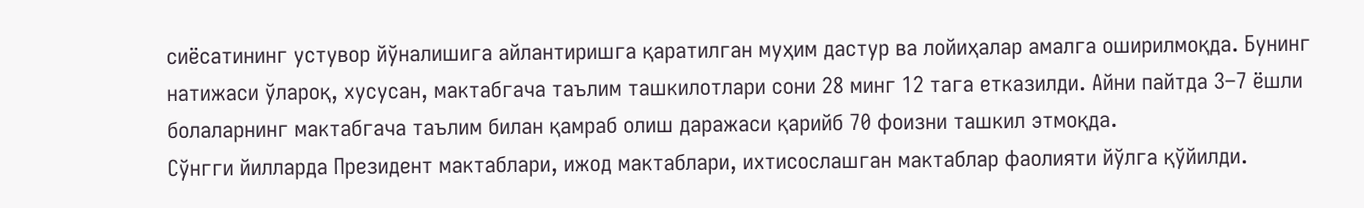сиёсатининг устувор йўналишига айлантиришга қаратилган муҳим дастур ва лойиҳалар амалга оширилмоқда. Бунинг натижаси ўлароқ, хусусан, мактабгача таълим ташкилотлари сони 28 минг 12 тага етказилди. Айни пайтда 3–7 ёшли болаларнинг мактабгача таълим билан қамраб олиш даражаси қарийб 70 фоизни ташкил этмоқда.
Сўнгги йилларда Президент мактаблари, ижод мактаблари, ихтисослашган мактаблар фаолияти йўлга қўйилди.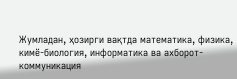Жумладан, ҳозирги вақтда математика, физика, кимё-биология, информатика ва ахборот-коммуникация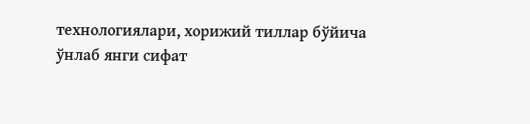технологиялари, хорижий тиллар бўйича ўнлаб янги сифат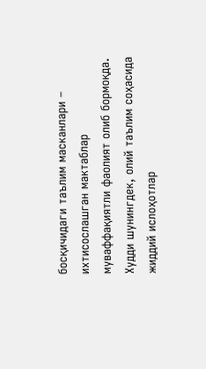босқичидаги таълим масканлари – ихтисослашган мактаблар муваффақиятли фаолият олиб бормоқда.
Худди шунингдек, олий таълим соҳасида жиддий ислоҳотлар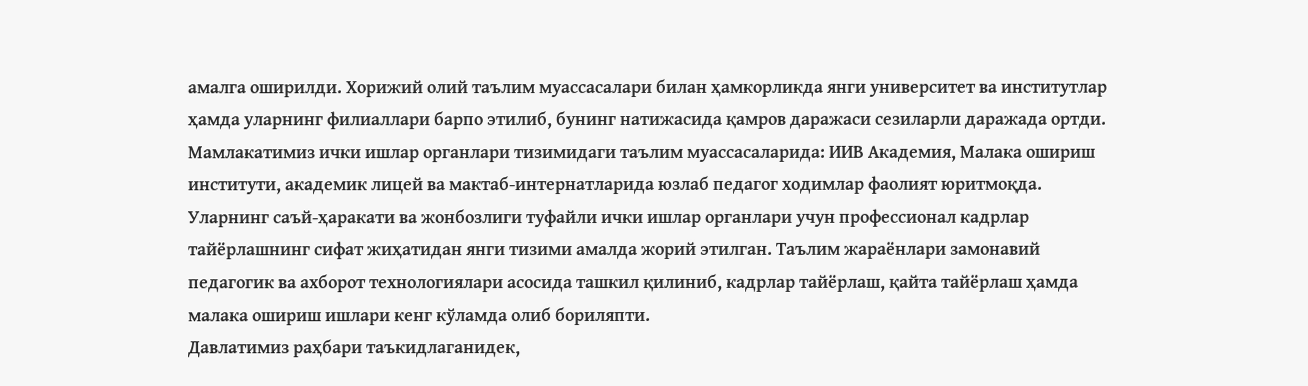амалга оширилди. Хорижий олий таълим муассасалари билан ҳамкорликда янги университет ва институтлар ҳамда уларнинг филиаллари барпо этилиб, бунинг натижасида қамров даражаси сезиларли даражада ортди.
Мамлакатимиз ички ишлар органлари тизимидаги таълим муассасаларида: ИИВ Академия, Малака ошириш институти, академик лицей ва мактаб-интернатларида юзлаб педагог ходимлар фаолият юритмоқда. Уларнинг саъй-ҳаракати ва жонбозлиги туфайли ички ишлар органлари учун профессионал кадрлар тайёрлашнинг сифат жиҳатидан янги тизими амалда жорий этилган. Таълим жараёнлари замонавий педагогик ва ахборот технологиялари асосида ташкил қилиниб, кадрлар тайёрлаш, қайта тайёрлаш ҳамда малака ошириш ишлари кенг кўламда олиб бориляпти.
Давлатимиз раҳбари таъкидлаганидек,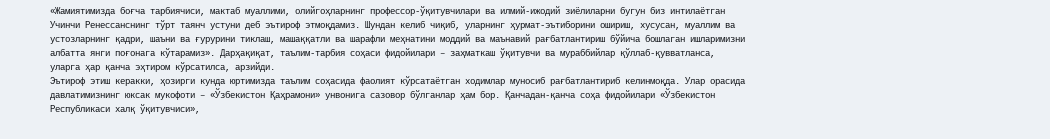«Жамиятимизда боғча тарбиячиси, мактаб муаллими, олийгоҳларнинг профессор-ўқитувчилари ва илмий-ижодий зиёлиларни бугун биз интилаётган Учинчи Ренессанснинг тўрт таянч устуни деб эътироф этмоқдамиз. Шундан келиб чиқиб, уларнинг ҳурмат-эътиборини ошириш, хусусан, муаллим ва устозларнинг қадри, шаъни ва ғурурини тиклаш, машаққатли ва шарафли меҳнатини моддий ва маънавий рағбатлантириш бўйича бошлаган ишларимизни албатта янги поғонага кўтарамиз». Дарҳақиқат, таълим-тарбия соҳаси фидойилари – заҳматкаш ўқитувчи ва мураббийлар қўллаб-қувватланса, уларга ҳар қанча эҳтиром кўрсатилса, арзийди.
Эътироф этиш керакки, ҳозирги кунда юртимизда таълим соҳасида фаолият кўрсатаётган ходимлар муносиб рағбатлантириб келинмоқда. Улар орасида давлатимизнинг юксак мукофоти – «Ўзбекистон Қаҳрамони» унвонига сазовор бўлганлар ҳам бор. Қанчадан-қанча соҳа фидойилари «Ўзбекистон Республикаси халқ ўқитувчиси»,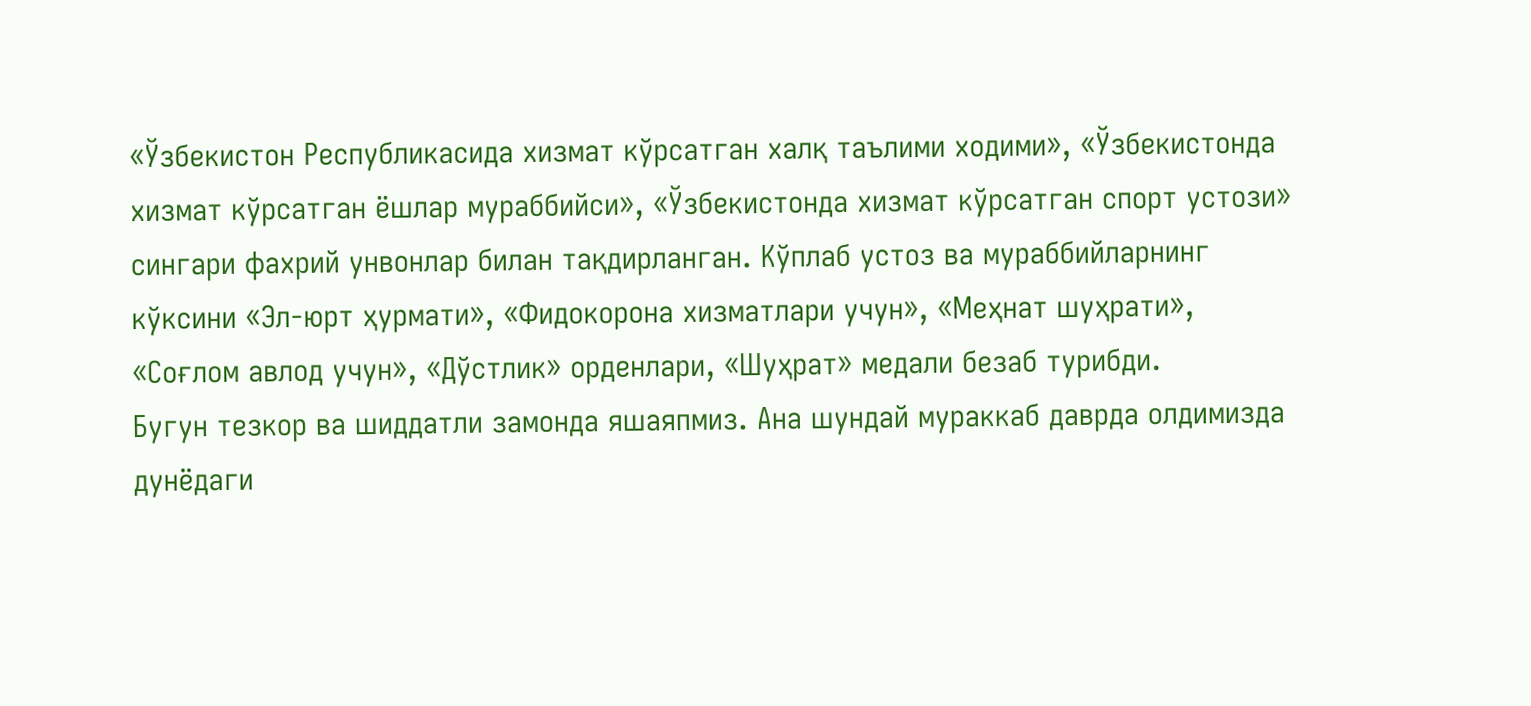«Ўзбекистон Республикасида хизмат кўрсатган халқ таълими ходими», «Ўзбекистонда хизмат кўрсатган ёшлар мураббийси», «Ўзбекистонда хизмат кўрсатган спорт устози» сингари фахрий унвонлар билан тақдирланган. Кўплаб устоз ва мураббийларнинг кўксини «Эл-юрт ҳурмати», «Фидокорона хизматлари учун», «Меҳнат шуҳрати», «Соғлом авлод учун», «Дўстлик» орденлари, «Шуҳрат» медали безаб турибди.
Бугун тезкор ва шиддатли замонда яшаяпмиз. Ана шундай мураккаб даврда олдимизда дунёдаги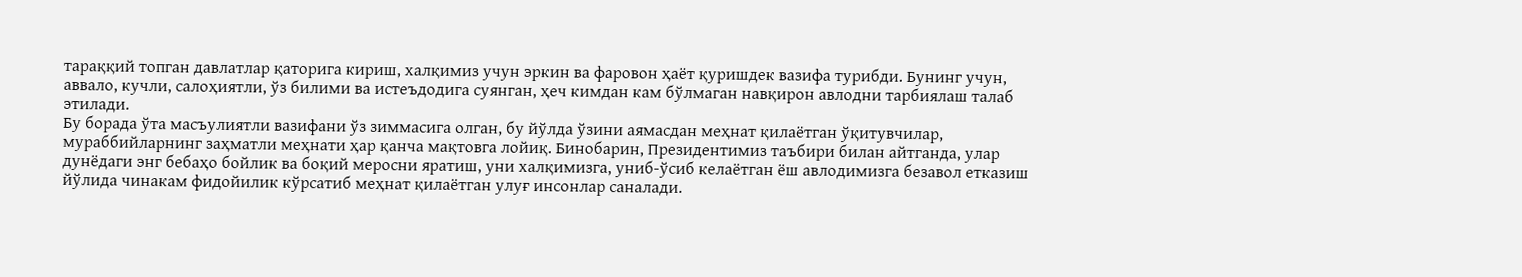тараққий топган давлатлар қаторига кириш, халқимиз учун эркин ва фаровон ҳаёт қуришдек вазифа турибди. Бунинг учун, аввало, кучли, салоҳиятли, ўз билими ва истеъдодига суянган, ҳеч кимдан кам бўлмаган навқирон авлодни тарбиялаш талаб этилади.
Бу борада ўта масъулиятли вазифани ўз зиммасига олган, бу йўлда ўзини аямасдан меҳнат қилаётган ўқитувчилар, мураббийларнинг заҳматли меҳнати ҳар қанча мақтовга лойиқ. Бинобарин, Президентимиз таъбири билан айтганда, улар дунёдаги энг бебаҳо бойлик ва боқий меросни яратиш, уни халқимизга, униб-ўсиб келаётган ёш авлодимизга безавол етказиш йўлида чинакам фидойилик кўрсатиб меҳнат қилаётган улуғ инсонлар саналади.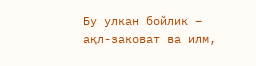Бу улкан бойлик – ақл-заковат ва илм,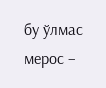бу ўлмас мерос –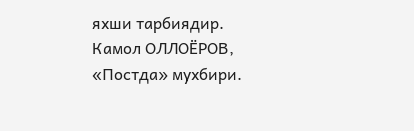яхши тарбиядир.
Камол ОЛЛОЁРОВ,
«Постда» мухбири.